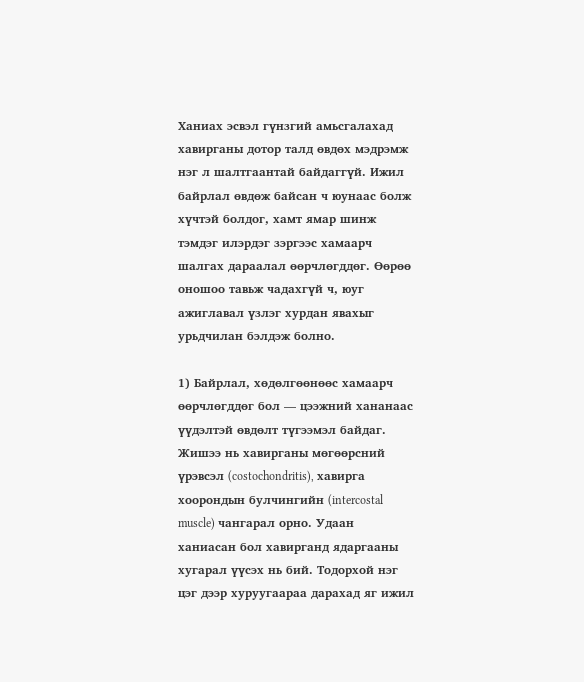Ханиах эсвэл гүнзгий амьсгалахад хавирганы дотор талд өвдөх мэдрэмж нэг л шалтгаантай байдаггүй. Ижил байрлал өвдөж байсан ч юунаас болж хүчтэй болдог, хамт ямар шинж тэмдэг илэрдэг зэргээс хамаарч шалгах дараалал өөрчлөгддөг. Өөрөө оношоо тавьж чадахгүй ч, юуг ажиглавал үзлэг хурдан явахыг урьдчилан бэлдэж болно.

1) Байрлал, хөдөлгөөнөөс хамаарч өөрчлөгддөг бол — цээжний хананаас үүдэлтэй өвдөлт түгээмэл байдаг. Жишээ нь хавирганы мөгөөрсний үрэвсэл (costochondritis), хавирга хоорондын булчингийн (intercostal muscle) чангарал орно. Удаан ханиасан бол хавирганд ядаргааны хугарал үүсэх нь бий. Тодорхой нэг цэг дээр хуруугаараа дарахад яг ижил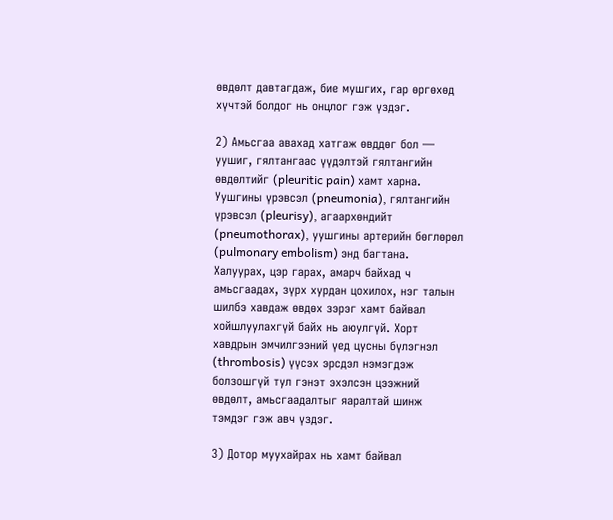өвдөлт давтагдаж, бие мушгих, гар өргөхөд хүчтэй болдог нь онцлог гэж үздэг.

2) Амьсгаа авахад хатгаж өвддөг бол — уушиг, гялтангаас үүдэлтэй гялтангийн өвдөлтийг (pleuritic pain) хамт харна. Уушгины үрэвсэл (pneumonia), гялтангийн үрэвсэл (pleurisy), агаархөндийт (pneumothorax), уушгины артерийн бөглөрөл (pulmonary embolism) энд багтана. Халуурах, цэр гарах, амарч байхад ч амьсгаадах, зүрх хурдан цохилох, нэг талын шилбэ хавдаж өвдөх зэрэг хамт байвал хойшлуулахгүй байх нь аюулгүй. Хорт хавдрын эмчилгээний үед цусны бүлэгнэл (thrombosis) үүсэх эрсдэл нэмэгдэж болзошгүй тул гэнэт эхэлсэн цээжний өвдөлт, амьсгаадалтыг яаралтай шинж тэмдэг гэж авч үздэг.

3) Дотор муухайрах нь хамт байвал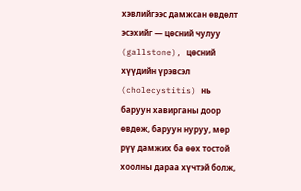хэвлийгээс дамжсан өвдөлт эсэхийг — цөсний чулуу (gallstone), цөсний хүүдийн үрэвсэл (cholecystitis) нь баруун хавирганы доор өвдөж, баруун нуруу, мөр рүү дамжих ба өөх тостой хоолны дараа хүчтэй болж,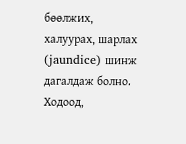бөөлжих, халуурах, шарлах (jaundice) шинж дагалдаж болно. Ходоод,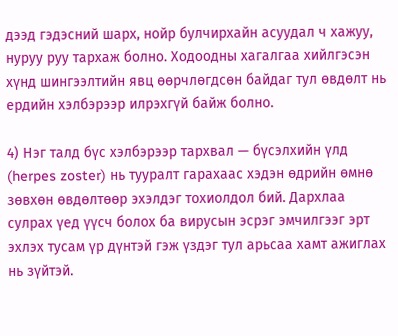дээд гэдэсний шарх, нойр булчирхайн асуудал ч хажуу, нуруу руу тархаж болно. Ходоодны хагалгаа хийлгэсэн хүнд шингээлтийн явц өөрчлөгдсөн байдаг тул өвдөлт нь ердийн хэлбэрээр илрэхгүй байж болно.

4) Нэг талд бүс хэлбэрээр тархвал — бүсэлхийн үлд (herpes zoster) нь тууралт гарахаас хэдэн өдрийн өмнө зөвхөн өвдөлтөөр эхэлдэг тохиолдол бий. Дархлаа сулрах үед үүсч болох ба вирусын эсрэг эмчилгээг эрт эхлэх тусам үр дүнтэй гэж үздэг тул арьсаа хамт ажиглах нь зүйтэй.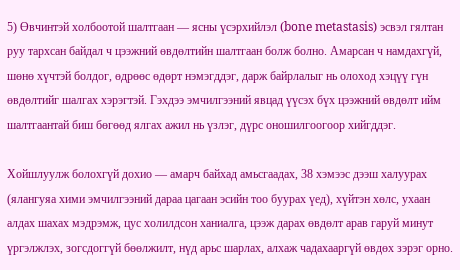5) Өвчинтэй холбоотой шалтгаан — ясны үсэрхийлэл (bone metastasis) эсвэл гялтан руу тархсан байдал ч цээжний өвдөлтийн шалтгаан болж болно. Амарсан ч намдахгүй, шөнө хүчтэй болдог, өдрөөс өдөрт нэмэгддэг, дарж байрлалыг нь олоход хэцүү гүн өвдөлтийг шалгах хэрэгтэй. Гэхдээ эмчилгээний явцад үүсэх бүх цээжний өвдөлт ийм шалтгаантай биш бөгөөд ялгах ажил нь үзлэг, дүрс оношилгоогоор хийгддэг.

Хойшлуулж болохгүй дохио — амарч байхад амьсгаадах, 38 хэмээс дээш халуурах (ялангуяа хими эмчилгээний дараа цагаан эсийн тоо буурах үед), хүйтэн хөлс, ухаан алдах шахах мэдрэмж, цус холилдсон ханиалга, цээж дарах өвдөлт арав гаруй минут үргэлжлэх, зогсдоггүй бөөлжилт, нүд арьс шарлах, алхаж чадахааргүй өвдөх зэрэг орно.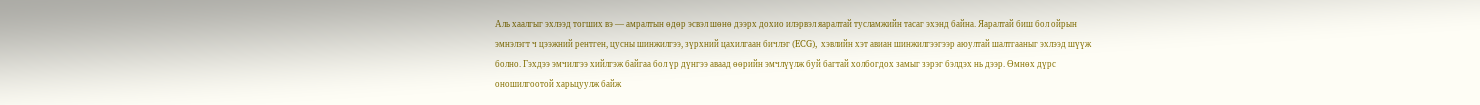Аль хаалгыг эхлээд тогших вэ — амралтын өдөр эсвэл шөнө дээрх дохио илэрвэл яаралтай тусламжийн тасаг эхэнд байна. Яаралтай биш бол ойрын эмнэлэгт ч цээжний рентген, цусны шинжилгээ, зүрхний цахилгаан бичлэг (ECG), хэвлийн хэт авиан шинжилгээгээр аюултай шалтгааныг эхлээд шүүж болно. Гэхдээ эмчилгээ хийлгэж байгаа бол үр дүнгээ аваад өөрийн эмчлүүлж буй багтай холбогдох замыг зэрэг бэлдэх нь дээр. Өмнөх дүрс оношилгоотой харьцуулж байж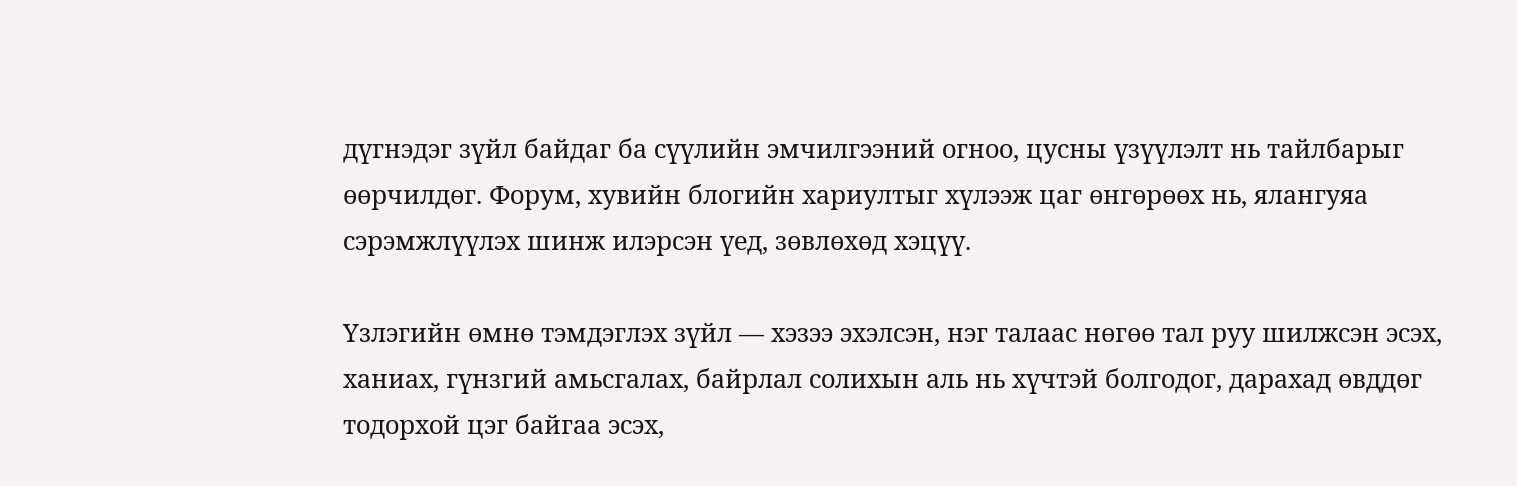дүгнэдэг зүйл байдаг ба сүүлийн эмчилгээний огноо, цусны үзүүлэлт нь тайлбарыг өөрчилдөг. Форум, хувийн блогийн хариултыг хүлээж цаг өнгөрөөх нь, ялангуяа сэрэмжлүүлэх шинж илэрсэн үед, зөвлөхөд хэцүү.

Үзлэгийн өмнө тэмдэглэх зүйл — хэзээ эхэлсэн, нэг талаас нөгөө тал руу шилжсэн эсэх, ханиах, гүнзгий амьсгалах, байрлал солихын аль нь хүчтэй болгодог, дарахад өвддөг тодорхой цэг байгаа эсэх,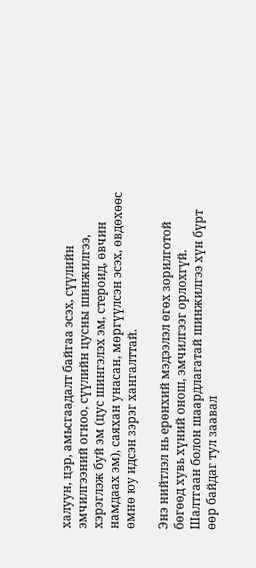халуун, цэр, амьсгаадалт байгаа эсэх, сүүлийн эмчилгээний огноо, сүүлийн цусны шинжилгээ, хэрэглэж буй эм (цус шингэлэх эм, стероид, өвчин намдаах эм), саяхан унасан, мөргүүлсэн эсэх, өвдөхөөс өмнө юу идсэн зэрэг хангалттай.

Энэ нийтлэл нь ерөнхий мэдээлэл өгөх зорилготой бөгөөд хувь хүний онош, эмчилгээг орлохгүй. Шалтгаан болон шаардлагатай шинжилгээ хүн бүрт өөр байдаг тул заавал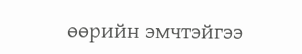өөрийн эмчтэйгээ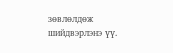зөвлөлдөж шийдвэрлэнэ үү.